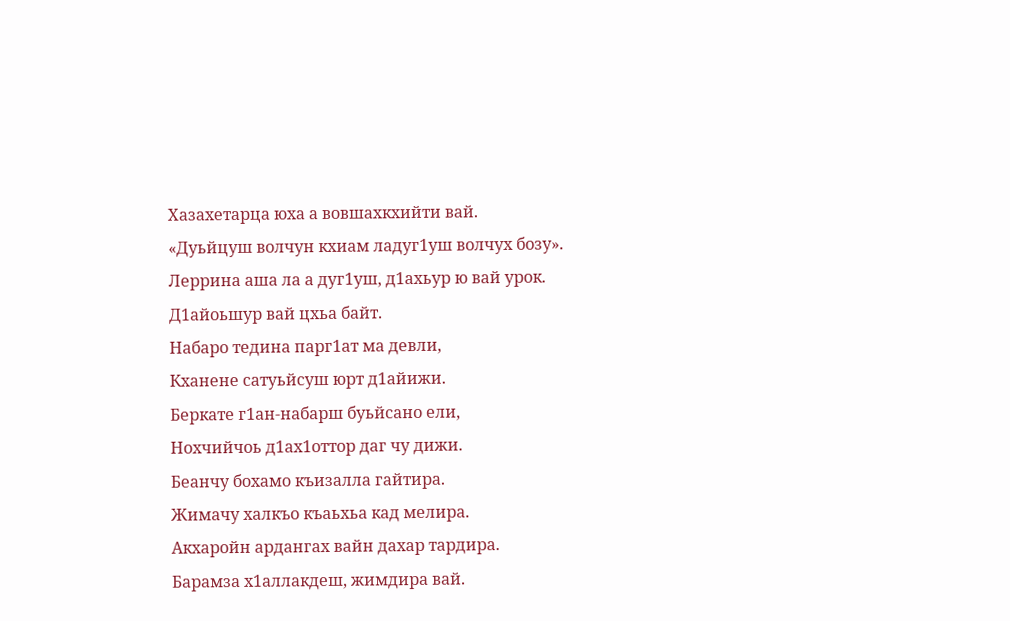Хазахетарца юха а вовшахкхийти вай.
«Дуьйцуш волчун кхиам ладуг1уш волчух бозу».
Леррина аша ла а дуг1уш, д1ахьур ю вай урок.
Д1айоьшур вай цхьа байт.
Набаро тедина парг1ат ма девли,
Кханене сатуьйсуш юрт д1айижи.
Беркате г1ан-набарш буьйсано ели,
Нохчийчоь д1ах1оттор даг чу дижи.
Беанчу бохамо къизалла гайтира.
Жимачу халкъо къаьхьа кад мелира.
Акхаройн ардангах вайн дахар тардира.
Барамза х1аллакдеш, жимдира вай.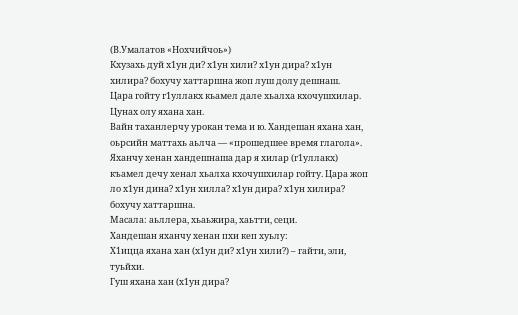(В.Умалатов «Нохчийчоь»)
Кхузахь дуй х1ун ди? х1ун хили? х1ун дира? х1ун хилира? бохучу хаттаршна жоп луш долу дешнаш.
Цара гойту г1уллакх кьамел дале хьалха кхочушхилар.
Цунах олу яхана хан.
Вайн таханлерчу урокан тема и ю. Хандешан яхана хан, оьрсийн маттахь аьлча — «прошедшее время глагола».
Яханчу хенан хандешнаша дар я хилар (г1уллакх) къамел дечу хенал хьалха кхочушхилар гойту. Цара жоп ло х1ун дина? х1ун хилла? х1ун дира? х1ун хилира? бохучу хаттаршна.
Масала: аьллера, хьаьжира, хаьтти, сеци.
Хандешан яханчу хенан пхи кеп хуьлу:
Х1ицца яхана хан (х1ун ди? х1ун хили?) – гайти, эли, туьйхи.
Гуш яхана хан (х1ун дира?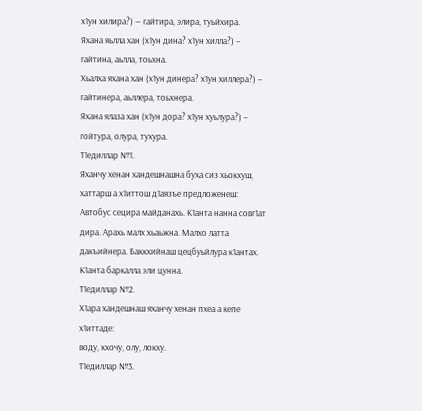х1ун хилира?) — гайтира, элира, туьйхира.
Яхана яьлла хан (х1ун дина? х1ун хилла?) – гайтина, аьлла, тоьхна.
Хьалха яхана хан (х1ун динера? х1ун хиллера?) – гайтинера, аьллера, тоьхнера.
Яхана ялаза хан (х1ун дора? х1ун хуьлура?) – гойтура, олура, тухура.
Т1едиллар №1.
Яханчу хенан хандешнашна буха сиз хьокхуш, хаттарш а х1иттош д1аязъе предложенеш:
Автобус сецира майданахь. К1анта нанна совг1ат дира. Арахь малх хьаьжна. Малхо латта дакъийнера. Баккхийнаш цецбуьйлура к1антах. К1анта баркалла эли цунна.
Т1едиллар №2.
Х1ара хандешнаш яханчу хенан пхеа а кепе х1иттаде:
воду, кхочу, олу, локху.
Т1едиллар №3.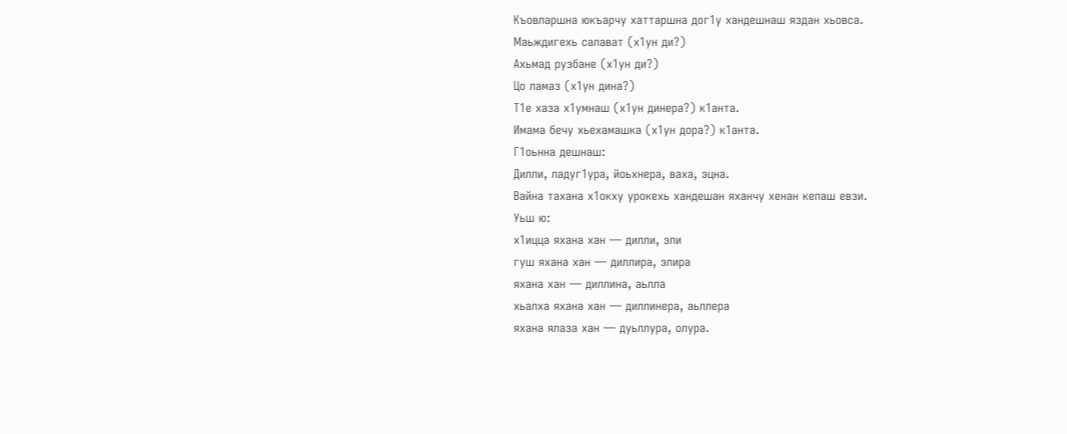Къовларшна юкъарчу хаттаршна дог1у хандешнаш яздан хьовса.
Маьждигехь салават (х1ун ди?)
Ахьмад рузбане (х1ун ди?)
Цо ламаз (х1ун дина?)
Т1е хаза х1умнаш (х1ун динера?) к1анта.
Имама бечу хьехамашка (х1ун дора?) к1анта.
Г1оьнна дешнаш:
Дилли, ладуг1ура, йоьхнера, ваха, эцна.
Вайна тахана х1окху урокехь хандешан яханчу хенан кепаш евзи.
Уьш ю:
х1ицца яхана хан — дилли, эли
гуш яхана хан — диллира, элира
яхана хан — диллина, аьлла
хьалха яхана хан — диллинера, аьллера
яхана ялаза хан — дуьллура, олура.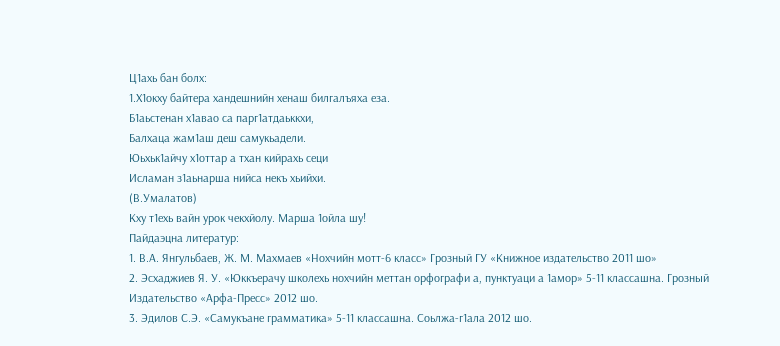Ц1ахь бан болх:
1.Х1окху байтера хандешнийн хенаш билгалъяха еза.
Б1аьстенан х1авао са парг1атдаьккхи,
Балхаца жам1аш деш самукьадели.
Юьхьк1айчу х1оттар а тхан кийрахь сеци
Исламан з1аьнарша нийса некъ хьийхи.
(В.Умалатов)
Кху т1ехь вайн урок чекхйолу. Марша 1ойла шу!
Пайдаэцна литератур:
1. В.А. Янгульбаев, Ж. М. Махмаев «Нохчийн мотт-6 класс» Грозный ГУ «Книжное издательство 2011 шо»
2. Эсхаджиев Я. У. «Юккъерачу школехь нохчийн меттан орфографи а, пунктуаци а 1амор» 5-11 классашна. Грозный Издательство «Арфа-Пресс» 2012 шо.
3. Эдилов С.Э. «Самукъане грамматика» 5-11 классашна. Соьлжа-г1ала 2012 шо.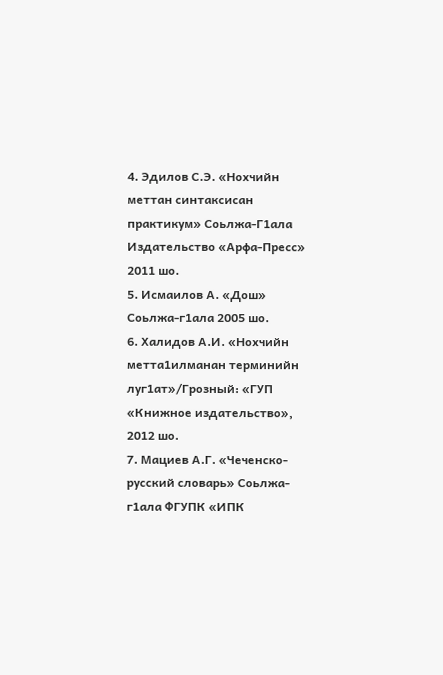4. Эдилов С.Э. «Нохчийн меттан синтаксисан практикум» Соьлжа-Г1ала Издательство «Арфа-Пресс» 2011 шо.
5. Исмаилов А. «Дош» Соьлжа-г1ала 2005 шо.
6. Халидов А.И. «Нохчийн метта1илманан терминийн луг1ат»/Грозный: «ГУП «Книжное издательство», 2012 шо.
7. Мациев А.Г. «Чеченско-русский словарь» Соьлжа-г1ала ФГУПК «ИПК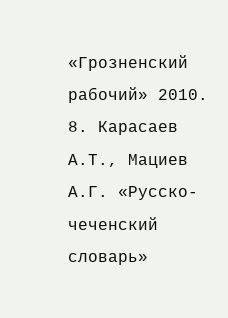«Грозненский рабочий» 2010.
8. Карасаев А.Т., Мациев А.Г. «Русско-чеченский словарь»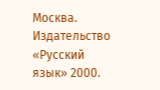Москва. Издательство «Русский язык» 2000.